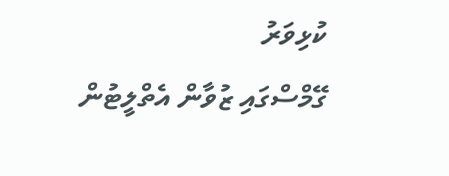ކުޅިވަރު
ގޭމްސްގައި ޒުވާން އެތްލީޓުން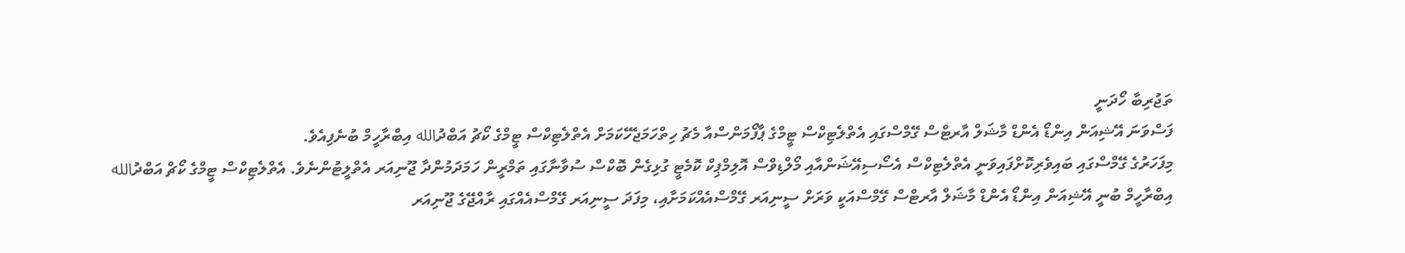ތަޖުރިބާ ހޯދަނީ
ފަސްވަނަ އޭޝިއަން އިންޑޯ އެންޑް މާޝަލް އާރޓްސް ގޭމްސްގައި އެތްލެޓިކްސް ޓީމްގެ ޕާފޯމަންސްއާ މެޗު ހިތްހަމަޖެހޭކަމަށް އެތްލެޓިކްސް ޓީމްގެ ކޯޗު އަބްދުالله އިބްރާހީމް ބުނެފިއެވެ.
މިފަހަރުގެ ގޭމްސްގައި ބައިވެރިކޮށްފައިވަނީ އެތްލެޓިކްސް އެސޯސިއޭޝަންއާއި މޯލްޑިވްސް އޮލިމްޕިކް ކޮމެޓީ ގުޅިގެން ބޮކްސް ސުވާނާގައި ތަމްރީން ހަމަދަމުންދާ ޖޫނިއަރ އެތްލީޓުންނެވެ. އެތްލެޓިކްސް ޓީމްގެ ކޯޗް އަބްދުالله އިބްރާހީމް ބުނީ އޭޝިއަން އިންޑޯ އެންޑް މާޝަލް އާރޓްސް ގޭމްސްއަކީ ވަރަށް ސީނިއަރ ގޭމްސްއެއްކަމަށާއި، މިފަދަ ސީނިއަރ ގޭމްސްއެއްގައި ރާއްޖޭގެ ޖޫނިއަރ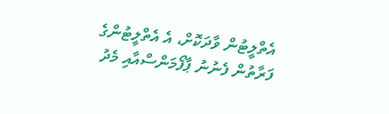އެތްލީޓުން ވާދަކޮށް، އެ އެތްލީޓުންގެ ފަރާތުން ފެނުނު ޕާފޯމަންސްއާއި މެދު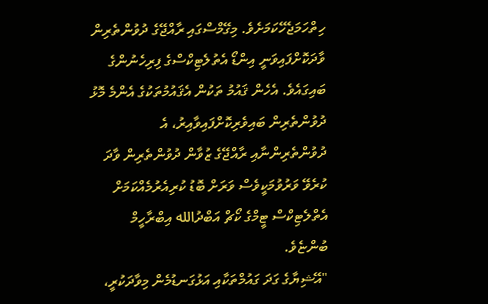ހިތްހަމަޖެހޭކަމަށެވެ. މިގޭމްސްގައި ރާއްޖޭގެ ދުވުންތެރިން ވާދަކޮށްފައިވަނީ އިންޑޯ އެތުލެޓިކްސްގެ ފިރިހެނުންގެ ބައިގައެވެ. އެހެން ޤައުމު ތަކުން އެޤައުމުތަކުގެ އެންމެ މޮޅު ދުވުންތެރިން ބައިވެރިކޮށްފައިވާއިރު، އެ ދުވުންތެރިންނާއި ރާއްޖޭގެ ޒުވާން ދުވުންތެރިން ވާދަ ކުރެވޭ ވަރުވުމަކީވެސް ވަރަށް ބޮޑު ކުރިއެރުމެއްކަމަށް އެތްލެޓިކްސް ޓީމްގެ ކޯޗް އަބްދުالله އިބްރާހީމް ބުންޏެވެ.
"އޭޝިޔާގެ ގަދަ ގައުމްތަކާއި އަޅުގަނޑުމެން މިވާދަކުރީ،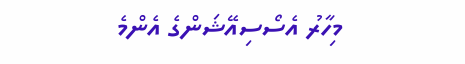މިހާރު އެސޯސިއޭޝަންގެ އެންމެ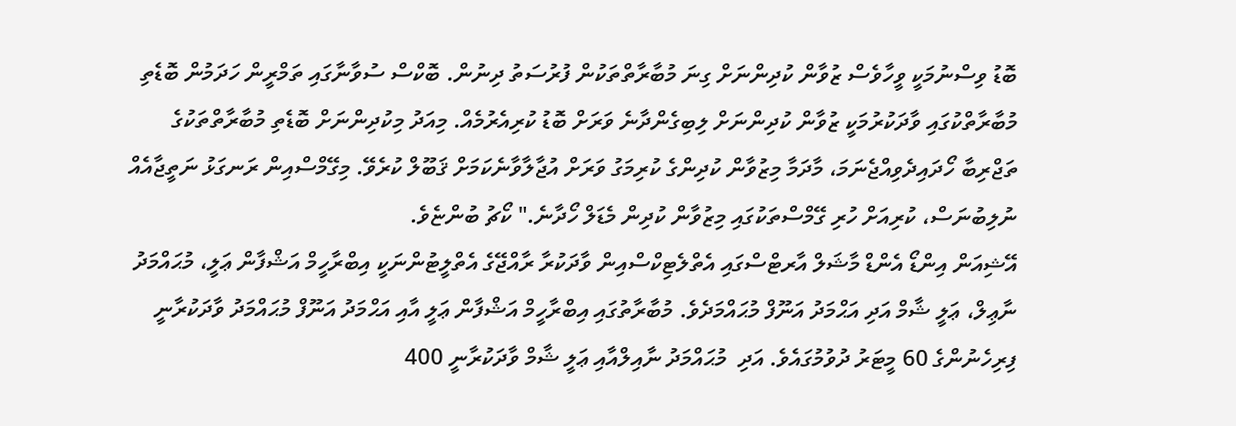ބޮޑު ވިސްނުމަކީ ވީހާވެސް ޒުވާން ކުދިންނަށް ގިނަ މުބާރާތްތަކުން ފުރުސަތު ދިނުން. ބޮކްސް ސުވާނާގައި ތަމްރީން ހަދަމުން ބޮޑެތި މުބާރާތްކުގައި ވާދަކުރުމަކީ ޒުވާން ކުދިންނަށް ލިބިގެންދާނެ ވަރަށް ބޮޑު ކުރިއެރުމެއް. މިއަދު މިކުދިންނަށް ބޮޑެތި މުބާރާތްތަކުގެ ތަޖްރިބާ ހޯދައިދެވިއްޖެނަމަ، މާދަމާ މިޒުވާން ކުދިންގެ ކުރިމަގު ވަރަށް އުޖާލާވާނެކަމަށް ޤަބޫލް ކުރެވޭ. މިގޭމްސްއިން ރަނގަޅު ނަތީޖާއެއް ނުލިބުނަސް، ކުރިއަށް ހުރި ގޭމްސްތަކުގައި މިޒުވާން ކުދިން މެޑަލް ހޯދާނެ." ކޯޗު ބުންޏެވެ.
އޭޝިއަން އިންޑޯ އެންޑް މާޝަލް އާރޓްސްގައި އެތްލެޓިކްސްއިން ވާދަކުރާ ރާއްޖޭގެ އެތްލީޓުންނަކީ އިބްރާހީމް އަޝްފާން ޢަލީ، މުޙައްމަދު ނާޢިލް، ޢަލީ ޝާމް އަދި އަޙްމަދު އަނޫފް މުޙައްމަދެވެ. މުބާރާތުގައި އިބްރާހީމް އަޝްފާން ޢަލީ އާއި އަޙްމަދު އަނޫފް މުޙައްމަދު ވާދަކުރާނީ ފިރިހެނުންގެ 60 މީޓަރު ދުވުމުގައެވެ. އަދި  މުޙައްމަދު ނާއިލްއާއި ޢަލީ ޝާމް ވާދަކުރާނީ 400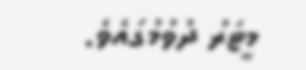މީޓަރު ދުވުމުގައެވެ.